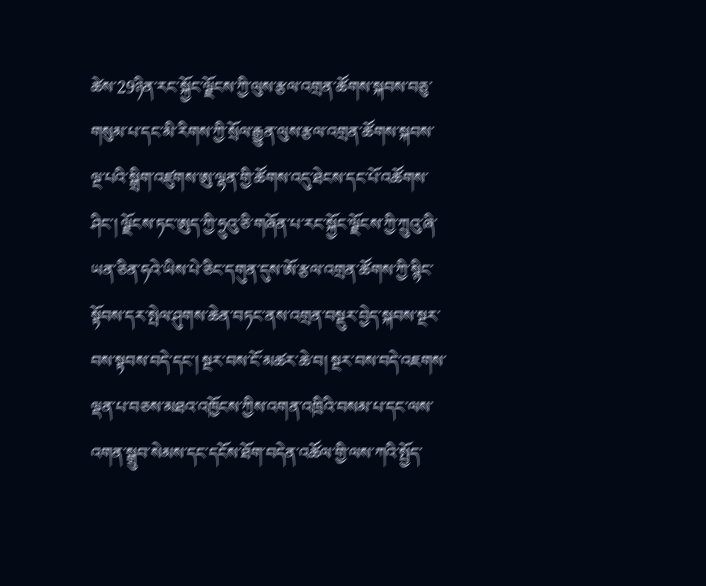ཚེས་29ཉིན་རང་སྐྱོང་ལྗོངས་ཀྱི་ལུས་རྩལ་འགྲན་ཚོགས་སྐབས་བཅུ་གསུམ་པ་དང་མི་རིགས་ཀྱི་སྲོལ་རྒྱུན་ལུས་རྩལ་འགྲན་ཚོགས་སྐབས་ལྔ་པའི་སྒྲིག་འཛུགས་ཨུ་ལྷན་གྱི་ཚོགས་འདུ་ཐེངས་དང་པོ་འཚོགས་ཤིང་། ལྗོངས་ཏང་ཨུད་ཀྱི་ཧྲུའུ་ཅི་གཞོན་པ་རང་སྐྱོང་ལྗོངས་ཀྱི་ཀྲུའུ་ཞི་ཡན་ཅིན་ཧའེ་ཡིས་པེ་ཅིང་དགུན་དུས་ཨོ་རྩལ་འགྲན་ཚོགས་ཀྱི་སྙིང་སྟོབས་དར་སྤེལ་ཤུགས་ཆེན་བཏང་ནས་འགྲན་བསྡུར་བྱེད་སྐབས་སྔར་བས་སྟབས་བདེ་དང་། སྔར་བས་ངོ་མཚར་ཆེ་བ། སྔར་བས་བདེ་འཇགས་ལྡན་པ་བཅས་མཐའ་འཁྱོངས་ཀྱིས་འགན་འཁྲིའི་བསམ་པ་དང་ལས་འགན་སྒྲུབ་སེམས་དང་དངོས་ཐོག་བདེན་འཚོལ་གྱི་ལས་ཀའི་སྤྱོད་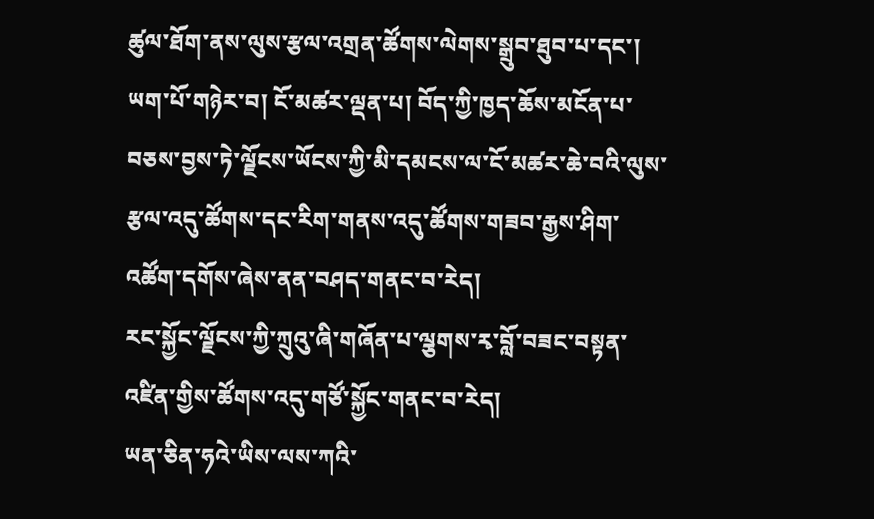ཚུལ་ཐོག་ནས་ལུས་རྩལ་འགྲན་ཚོགས་ལེགས་སྒྲུབ་ཐུབ་པ་དང་། ཡག་པོ་གཉེར་བ། ངོ་མཚར་ལྡན་པ། བོད་ཀྱི་ཁྱད་ཆོས་མངོན་པ་བཅས་བྱས་ཏེ་ལྗོངས་ཡོངས་ཀྱི་མི་དམངས་ལ་ངོ་མཚར་ཆེ་བའི་ལུས་རྩལ་འདུ་ཚོགས་དང་རིག་གནས་འདུ་ཚོགས་གཟབ་རྒྱས་ཤིག་འཚོག་དགོས་ཞེས་ནན་བཤད་གནང་བ་རེད།
རང་སྐྱོང་ལྗོངས་ཀྱི་ཀྲུའུ་ཞི་གཞོན་པ་ལྕགས་རྭ་བློ་བཟང་བསྟན་འཛིན་གྱིས་ཚོགས་འདུ་གཙོ་སྐྱོང་གནང་བ་རེད།
ཡན་ཅིན་ཧའེ་ཡིས་ལས་ཀའི་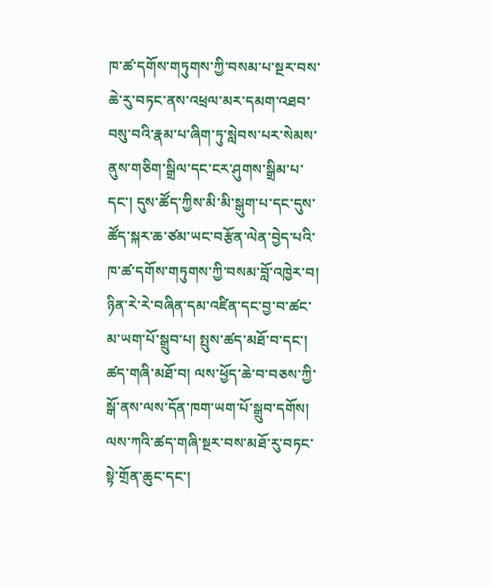ཁ་ཚ་དགོས་གཏུགས་ཀྱི་བསམ་པ་སྔར་བས་ཆེ་རུ་བཏང་ནས་འཕྲལ་མར་དམག་འཐབ་བསུ་བའི་རྣམ་པ་ཞིག་ཏུ་སླེབས་པར་སེམས་ནུས་གཅིག་སྒྲིལ་དང་ངར་ཤུགས་སྒྲིམ་པ་དང་། དུས་ཚོད་ཀྱིས་མི་མི་སྒུག་པ་དང་དུས་ཚོད་སྐར་ཆ་ཙམ་ཡང་བརྩོན་ལེན་བྱེད་པའི་ཁ་ཚ་དགོས་གཏུགས་ཀྱི་བསམ་བློ་འཁྱེར་བ། ཉིན་རེ་རེ་བཞིན་དམ་འཛིན་དང་བྱ་བ་ཚང་མ་ཡག་པོ་སྒྲུབ་པ། སྤུས་ཚད་མཐོ་བ་དང་། ཚད་གཞི་མཐོ་བ། ལས་ཕྱོད་ཆེ་བ་བཅས་ཀྱི་སྒོ་ནས་ལས་དོན་ཁག་ཡག་པོ་སྒྲུབ་དགོས། ལས་ཀའི་ཚད་གཞི་སྔར་བས་མཐོ་རུ་བཏང་སྟེ་གྲོན་ཆུང་དང་།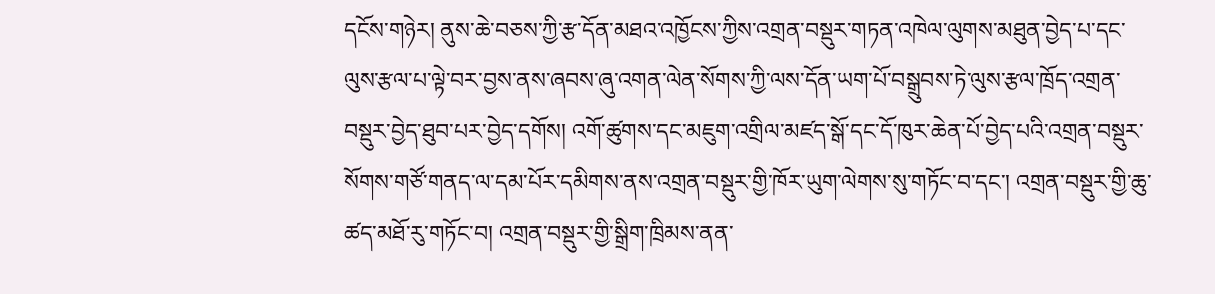དངོས་གཉེར། ནུས་ཆེ་བཅས་ཀྱི་རྩ་དོན་མཐའ་འཁྱོངས་ཀྱིས་འགྲན་བསྡུར་གཏན་འཁེལ་ལུགས་མཐུན་བྱེད་པ་དང་ལུས་རྩལ་པ་ལྟེ་བར་བྱས་ནས་ཞབས་ཞུ་འགན་ལེན་སོགས་ཀྱི་ལས་དོན་ཡག་པོ་བསྒྲུབས་ཏེ་ལུས་རྩལ་ཁྲོད་འགྲན་བསྡུར་བྱེད་ཐུབ་པར་བྱེད་དགོས། འགོ་ཚུགས་དང་མཇུག་འགྲིལ་མཛད་སྒོ་དང་དོ་ཁུར་ཆེན་པོ་བྱེད་པའི་འགྲན་བསྡུར་སོགས་གཙོ་གནད་ལ་དམ་པོར་དམིགས་ནས་འགྲན་བསྡུར་གྱི་ཁོར་ཡུག་ལེགས་སུ་གཏོང་བ་དང་། འགྲན་བསྡུར་གྱི་ཆུ་ཚད་མཐོ་རུ་གཏོང་བ། འགྲན་བསྡུར་གྱི་སྒྲིག་ཁྲིམས་ནན་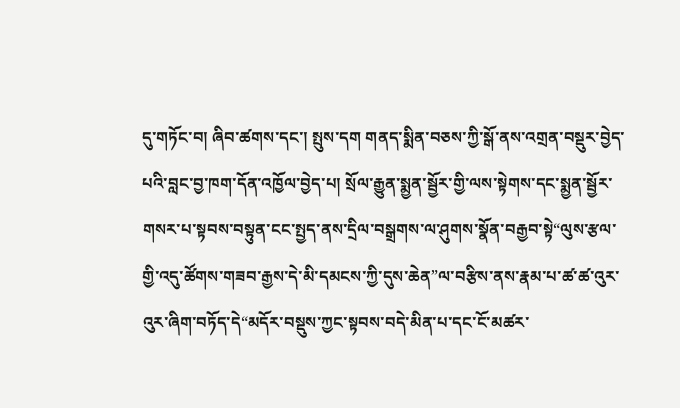དུ་གཏོང་བ། ཞིབ་ཚགས་དང་། སྤུས་དག གནད་སྨིན་བཅས་ཀྱི་སྒོ་ནས་འགྲན་བསྡུར་བྱེད་པའི་བླང་བྱ་ཁག་དོན་འཁྱོལ་བྱེད་པ། སྲོལ་རྒྱུན་སྨྱན་སྦྱོར་གྱི་ལས་སྟེགས་དང་སྨྱན་སྦྱོར་གསར་པ་སྟབས་བསྟུན་ངང་སྤྱད་ནས་དྲིལ་བསྒྲགས་ལ་ཤུགས་སྣོན་བརྒྱབ་སྟེ“ལུས་རྩལ་གྱི་འདུ་ཚོགས་གཟབ་རྒྱས་དེ་མི་དམངས་ཀྱི་དུས་ཆེན”ལ་བརྩིས་ནས་རྣམ་པ་ཚ་ཚ་འུར་འུར་ཞིག་བཏོད་དེ“མདོར་བསྡུས་ཀྱང་སྟབས་བདེ་མིན་པ་དང་ངོ་མཚར་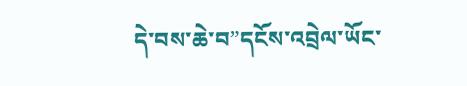དེ་བས་ཆེ་བ”དངོས་འབྲེལ་ཡོང་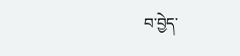བ་བྱེད་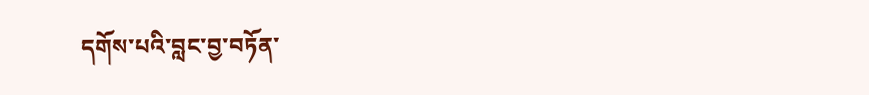དགོས་པའི་བླང་བྱ་བཏོན་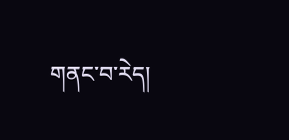གནང་བ་རེད།